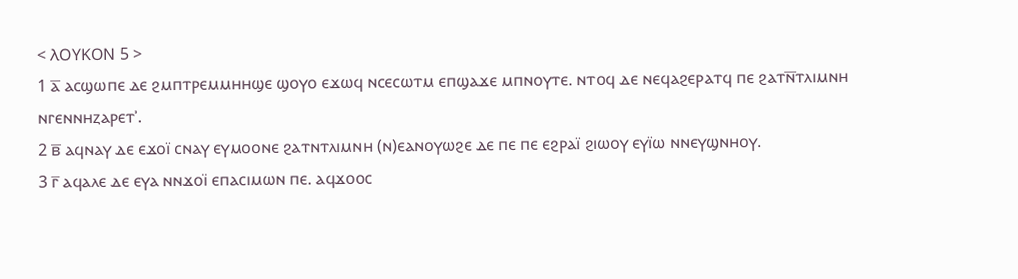< ⲖⲞⲨⲔⲞⲚ 5 >
1 ⲁ̅ ⲁⲥϣⲱⲡⲉ ⲇⲉ ϩⲙⲡⲧⲣⲉⲙⲙⲏⲏϣⲉ ϣⲟⲩⲟ ⲉϫⲱϥ ⲛⲥⲉⲥⲱⲧⲙ ⲉⲡϣⲁϫⲉ ⲙⲡⲛⲟⲩⲧⲉ. ⲛⲧⲟϥ ⲇⲉ ⲛⲉϥⲁϩⲉⲣⲁⲧϥ ⲡⲉ ϩⲁⲧⲛ̅ⲧⲗⲓⲙⲛⲏ ⲛⲅⲉⲛⲛⲏⲍⲁⲣⲉⲧʾ.
2 ⲃ̅ ⲁϥⲛⲁⲩ ⲇⲉ ⲉϫⲟⲓ̈ ⲥⲛⲁⲩ ⲉⲩⲙⲟⲟⲛⲉ ϩⲁⲧⲛⲧⲗⲓⲙⲛⲏ (ⲛ)ⲉⲁⲛⲟⲩⲱϩⲉ ⲇⲉ ⲡⲉ ⲡⲉ ⲉϩⲣⲁⲓ̈ ϩⲓⲱⲟⲩ ⲉⲩⲓ̈ⲱ ⲛⲛⲉⲩϣⲛⲏⲟⲩ.
3 ⲅ̅ ⲁϥⲁⲗⲉ ⲇⲉ ⲉⲩⲁ ⲛⲛϫⲟⲓ̈ ⲉⲡⲁⲥⲓⲙⲱⲛ ⲡⲉ. ⲁϥϫⲟⲟⲥ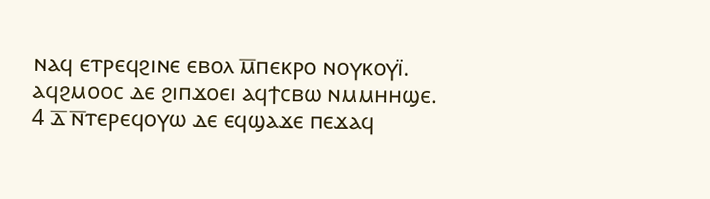ⲛⲁϥ ⲉⲧⲣⲉϥϩⲓⲛⲉ ⲉⲃⲟⲗ ⲙ̅ⲡⲉⲕⲣⲟ ⲛⲟⲩⲕⲟⲩⲓ̈. ⲁϥϩⲙⲟⲟⲥ ⲇⲉ ϩⲓⲡϫⲟⲉⲓ ⲁϥϯⲥⲃⲱ ⲛⲙⲙⲏⲏϣⲉ.
4 ⲇ̅ ⲛ̅ⲧⲉⲣⲉϥⲟⲩⲱ ⲇⲉ ⲉϥϣⲁϫⲉ ⲡⲉϫⲁϥ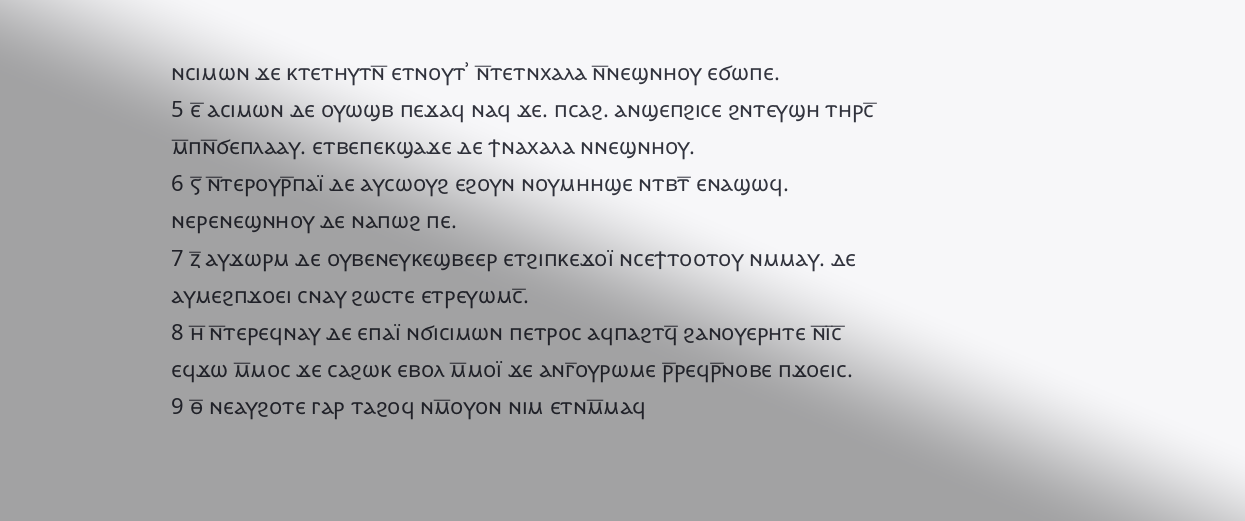ⲛⲥⲓⲙⲱⲛ ϫⲉ ⲕⲧⲉⲧⲏⲩⲧⲛ̅ ⲉⲧⲛⲟⲩⲧʾ ⲛ̅ⲧⲉⲧⲛⲭⲁⲗⲁ ⲛ̅ⲛⲉϣⲛⲏⲟⲩ ⲉϭⲱⲡⲉ.
5 ⲉ̅ ⲁⲥⲓⲙⲱⲛ ⲇⲉ ⲟⲩⲱϣⲃ ⲡⲉϫⲁϥ ⲛⲁϥ ϫⲉ. ⲡⲥⲁϩ. ⲁⲛϣⲉⲡϩⲓⲥⲉ ϩⲛⲧⲉⲩϣⲏ ⲧⲏⲣⲥ̅ ⲙ̅ⲡⲛ̅ϭⲉⲡⲗⲁⲁⲩ. ⲉⲧⲃⲉⲡⲉⲕϣⲁϫⲉ ⲇⲉ ϯⲛⲁⲭⲁⲗⲁ ⲛⲛⲉϣⲛⲏⲟⲩ.
6 ⲋ̅ ⲛ̅ⲧⲉⲣⲟⲩⲣ̅ⲡⲁⲓ̈ ⲇⲉ ⲁⲩⲥⲱⲟⲩϩ ⲉϩⲟⲩⲛ ⲛⲟⲩⲙⲏⲏϣⲉ ⲛⲧⲃⲧ̅ ⲉⲛⲁϣⲱϥ. ⲛⲉⲣⲉⲛⲉϣⲛⲏⲟⲩ ⲇⲉ ⲛⲁⲡⲱϩ ⲡⲉ.
7 ⲍ̅ ⲁⲩϫⲱⲣⲙ ⲇⲉ ⲟⲩⲃⲉⲛⲉⲩⲕⲉϣⲃⲉⲉⲣ ⲉⲧϩⲓⲡⲕⲉϫⲟⲓ̈ ⲛⲥⲉϯⲧⲟⲟⲧⲟⲩ ⲛⲙⲙⲁⲩ. ⲇⲉ ⲁⲩⲙⲉϩⲡϫⲟⲉⲓ ⲥⲛⲁⲩ ϩⲱⲥⲧⲉ ⲉⲧⲣⲉⲩⲱⲙⲥ̅.
8 ⲏ̅ ⲛ̅ⲧⲉⲣⲉϥⲛⲁⲩ ⲇⲉ ⲉⲡⲁⲓ̈ ⲛϭⲓⲥⲓⲙⲱⲛ ⲡⲉⲧⲣⲟⲥ ⲁϥⲡⲁϩⲧϥ̅ ϩⲁⲛⲟⲩⲉⲣⲏⲧⲉ ⲛ̅ⲓ̅ⲥ̅ ⲉϥϫⲱ ⲙ̅ⲙⲟⲥ ϫⲉ ⲥⲁϩⲱⲕ ⲉⲃⲟⲗ ⲙ̅ⲙⲟⲓ̈ ϫⲉ ⲁⲛⲅ̅ⲟⲩⲣⲱⲙⲉ ⲣ̅ⲣⲉϥⲣ̅ⲛⲟⲃⲉ ⲡϫⲟⲉⲓⲥ.
9 ⲑ̅ ⲛⲉⲁⲩϩⲟⲧⲉ ⲅⲁⲣ ⲧⲁϩⲟϥ ⲛⲙ̅ⲟⲩⲟⲛ ⲛⲓⲙ ⲉⲧⲛⲙ̅ⲙⲁϥ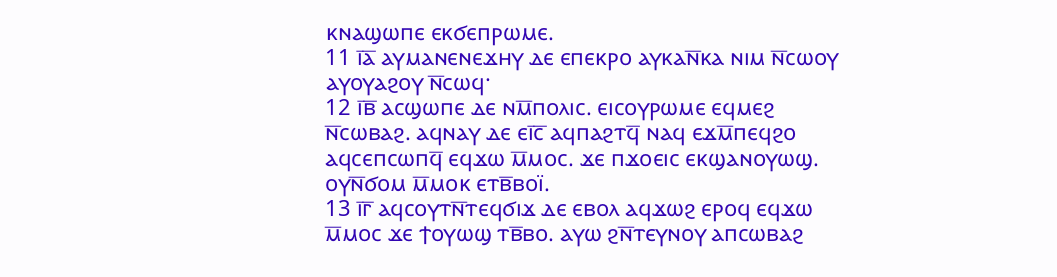ⲕⲛⲁϣⲱⲡⲉ ⲉⲕϭⲉⲡⲣⲱⲙⲉ.
11 ⲓ̅ⲁ̅ ⲁⲩⲙⲁⲛⲉⲛⲉϫⲏⲩ ⲇⲉ ⲉⲡⲉⲕⲣⲟ ⲁⲩⲕⲁⲛ̅ⲕⲁ ⲛⲓⲙ ⲛ̅ⲥⲱⲟⲩ ⲁⲩⲟⲩⲁϩⲟⲩ ⲛ̅ⲥⲱϥ·
12 ⲓ̅ⲃ̅ ⲁⲥϣⲱⲡⲉ ⲇⲉ ⲛⲙ̅ⲡⲟⲗⲓⲥ. ⲉⲓⲥⲟⲩⲣⲱⲙⲉ ⲉϥⲙⲉϩ ⲛ̅ⲥⲱⲃⲁϩ. ⲁϥⲛⲁⲩ ⲇⲉ ⲉⲓ̅ⲥ̅ ⲁϥⲡⲁϩⲧϥ̅ ⲛⲁϥ ⲉϫⲙ̅ⲡⲉϥϩⲟ ⲁϥⲥⲉⲡⲥⲱⲡϥ̅ ⲉϥϫⲱ ⲙ̅ⲙⲟⲥ. ϫⲉ ⲡϫⲟⲉⲓⲥ ⲉⲕϣⲁⲛⲟⲩⲱϣ. ⲟⲩⲛ̅ϭⲟⲙ ⲙ̅ⲙⲟⲕ ⲉⲧⲃ̅ⲃⲟⲓ̈.
13 ⲓ̅ⲅ̅ ⲁϥⲥⲟⲩⲧⲛ̅ⲧⲉϥϭⲓϫ ⲇⲉ ⲉⲃⲟⲗ ⲁϥϫⲱϩ ⲉⲣⲟϥ ⲉϥϫⲱ ⲙ̅ⲙⲟⲥ ϫⲉ ϯⲟⲩⲱϣ ⲧⲃ̅ⲃⲟ. ⲁⲩⲱ ϩⲛ̅ⲧⲉⲩⲛⲟⲩ ⲁⲡⲥⲱⲃⲁϩ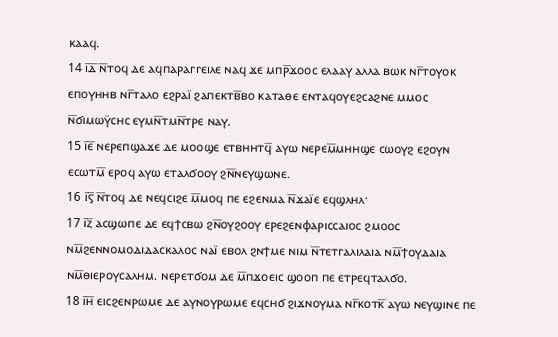ⲕⲁⲁϥ.
14 ⲓ̅ⲇ̅ ⲛ̅ⲧⲟϥ ⲇⲉ ⲁϥⲡⲁⲣⲁⲅⲅⲉⲓⲗⲉ ⲛⲁϥ ϫⲉ ⲙⲡⲣ̅ϫⲟⲟⲥ ⲉⲗⲁⲁⲩ ⲁⲗⲗⲁ ⲃⲱⲕ ⲛⲅ̅ⲧⲟⲩⲟⲕ ⲉⲡⲟⲩⲏⲏⲃ ⲛⲅ̅ⲧⲁⲗⲟ ⲉϩⲣⲁⲓ̈ ϩⲁⲡⲉⲕⲧⲃ̅ⲃⲟ ⲕⲁⲧⲁⲑⲉ ⲉⲛⲧⲁϥⲟⲩⲉϩⲥⲁϩⲛⲉ ⲙⲙⲟⲥ ⲛ̅ϭⲓⲙⲱⲩ̈ⲥⲏⲥ ⲉⲩⲙⲛ̅ⲧⲙⲛ̅ⲧⲣⲉ ⲛⲁⲩ.
15 ⲓ̅ⲉ̅ ⲛⲉⲣⲉⲡϣⲁϫⲉ ⲇⲉ ⲙⲟⲟϣⲉ ⲉⲧⲃⲏⲏⲧϥ̅ ⲁⲩⲱ ⲛⲉⲣⲉⲙ̅ⲙⲏⲏϣⲉ ⲥⲱⲟⲩϩ ⲉϩⲟⲩⲛ ⲉⲥⲱⲧⲙ̅ ⲉⲣⲟϥ ⲁⲩⲱ ⲉⲧⲁⲗϭⲟⲟⲩ ϩⲛ̅ⲛⲉⲩϣⲱⲛⲉ.
16 ⲓ̅ⲋ̅ ⲛ̅ⲧⲟϥ ⲇⲉ ⲛⲉϥⲥⲓϩⲉ ⲙ̅ⲙⲟϥ ⲡⲉ ⲉϩⲉⲛⲙⲁ ⲛ̅ϫⲁⲓ̈ⲉ ⲉϥϣⲗⲏⲗ·
17 ⲓ̅ⲍ̅ ⲁⲥϣⲱⲡⲉ ⲇⲉ ⲉϥϯⲥⲃⲱ ϩⲛ̅ⲟⲩϩⲟⲟⲩ ⲉⲣⲉϩⲉⲛⲫⲁⲣⲓⲥⲥⲁⲓⲟⲥ ϩⲙⲟⲟⲥ ⲛⲙ̅ϩⲉⲛⲛⲟⲙⲟⲇⲓⲇⲁⲥⲕⲁⲗⲟⲥ ⲛⲁⲓ̈ ⲉⲃⲟⲗ ϩⲛϯⲙⲉ ⲛⲓⲙ ⲛ̅ⲧⲉⲧⲅⲁⲗⲓⲗⲁⲓⲁ ⲛⲙ̅ϯⲟⲩⲇⲁⲓⲁ ⲛⲙ̅ⲑⲓⲉⲣⲟⲩⲥⲁⲗⲏⲙ. ⲛⲉⲣⲉⲧϭⲟⲙ ⲇⲉ ⲙ̅ⲡϫⲟⲉⲓⲥ ϣⲟⲟⲡ ⲡⲉ ⲉⲧⲣⲉϥⲧⲁⲗϭⲟ.
18 ⲓ̅ⲏ̅ ⲉⲓⲥϩⲉⲛⲣⲱⲙⲉ ⲇⲉ ⲁⲩⲛⲟⲩⲣⲱⲙⲉ ⲉϥⲥⲏϭ ϩⲓϫⲛⲟⲩⲙⲁ ⲛⲅ̅ⲕⲟⲧⲕ̅ ⲁⲩⲱ ⲛⲉⲩϣⲓⲛⲉ ⲡⲉ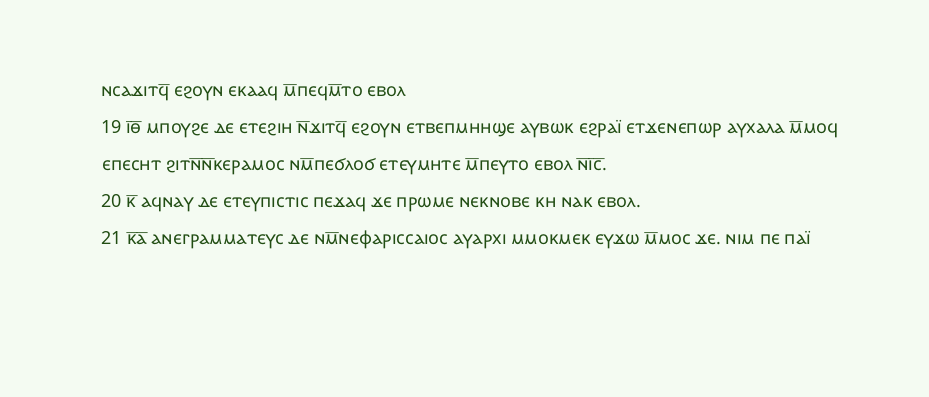ⲛⲥⲁϫⲓⲧϥ̅ ⲉϩⲟⲩⲛ ⲉⲕⲁⲁϥ ⲙ̅ⲡⲉϥⲙ̅ⲧⲟ ⲉⲃⲟⲗ
19 ⲓ̅ⲑ̅ ⲙⲡⲟⲩϩⲉ ⲇⲉ ⲉⲧⲉϩⲓⲏ ⲛ̅ϫⲓⲧϥ̅ ⲉϩⲟⲩⲛ ⲉⲧⲃⲉⲡⲙⲏⲏϣⲉ ⲁⲩⲃⲱⲕ ⲉϩⲣⲁⲓ̈ ⲉⲧϫⲉⲛⲉⲡⲱⲣ ⲁⲩⲭⲁⲗⲁ ⲙ̅ⲙⲟϥ ⲉⲡⲉⲥⲏⲧ ϩⲓⲧⲛ̅ⲛ̅ⲕⲉⲣⲁⲙⲟⲥ ⲛⲙ̅ⲡⲉϭⲗⲟϭ ⲉⲧⲉⲩⲙⲏⲧⲉ ⲙ̅ⲡⲉⲩⲧⲟ ⲉⲃⲟⲗ ⲛ̅ⲓ̅ⲥ̅.
20 ⲕ̅ ⲁϥⲛⲁⲩ ⲇⲉ ⲉⲧⲉⲩⲡⲓⲥⲧⲓⲥ ⲡⲉϫⲁϥ ϫⲉ ⲡⲣⲱⲙⲉ ⲛⲉⲕⲛⲟⲃⲉ ⲕⲏ ⲛⲁⲕ ⲉⲃⲟⲗ.
21 ⲕ̅ⲁ̅ ⲁⲛⲉⲅⲣⲁⲙⲙⲁⲧⲉⲩⲥ ⲇⲉ ⲛⲙ̅ⲛⲉⲫⲁⲣⲓⲥⲥⲁⲓⲟⲥ ⲁⲩⲁⲣⲭⲓ ⲙⲙⲟⲕⲙⲉⲕ ⲉⲩϫⲱ ⲙ̅ⲙⲟⲥ ϫⲉ. ⲛⲓⲙ ⲡⲉ ⲡⲁⲓ̈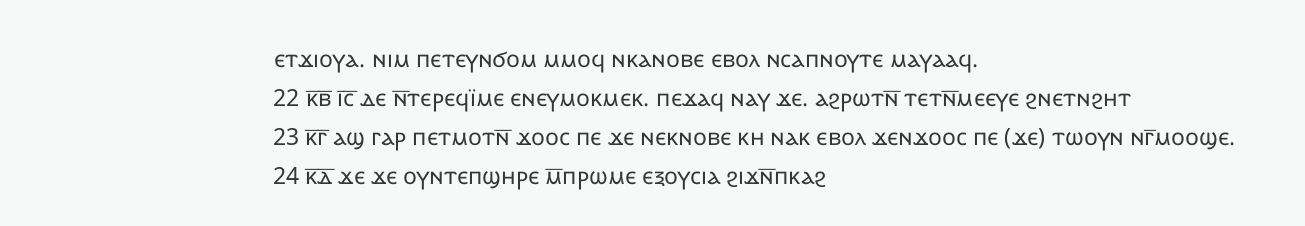ⲉⲧϫⲓⲟⲩⲁ. ⲛⲓⲙ ⲡⲉⲧⲉⲩⲛϭⲟⲙ ⲙⲙⲟϥ ⲛⲕⲁⲛⲟⲃⲉ ⲉⲃⲟⲗ ⲛⲥⲁⲡⲛⲟⲩⲧⲉ ⲙⲁⲩⲁⲁϥ.
22 ⲕ̅ⲃ̅ ⲓ̅ⲥ̅ ⲇⲉ ⲛ̅ⲧⲉⲣⲉϥⲓ̈ⲙⲉ ⲉⲛⲉⲩⲙⲟⲕⲙⲉⲕ. ⲡⲉϫⲁϥ ⲛⲁⲩ ϫⲉ. ⲁϩⲣⲱⲧⲛ̅ ⲧⲉⲧⲛ̅ⲙⲉⲉⲩⲉ ϩⲛⲉⲧⲛϩⲏⲧ
23 ⲕ̅ⲅ̅ ⲁϣ ⲅⲁⲣ ⲡⲉⲧⲙⲟⲧⲛ̅ ϫⲟⲟⲥ ⲡⲉ ϫⲉ ⲛⲉⲕⲛⲟⲃⲉ ⲕⲏ ⲛⲁⲕ ⲉⲃⲟⲗ ϫⲉⲛϫⲟⲟⲥ ⲡⲉ (ϫⲉ) ⲧⲱⲟⲩⲛ ⲛⲅ̅ⲙⲟⲟϣⲉ.
24 ⲕ̅ⲇ̅ ϫⲉ ϫⲉ ⲟⲩⲛⲧⲉⲡϣⲏⲣⲉ ⲙ̅ⲡⲣⲱⲙⲉ ⲉⲝⲟⲩⲥⲓⲁ ϩⲓϫⲛ̅ⲡⲕⲁϩ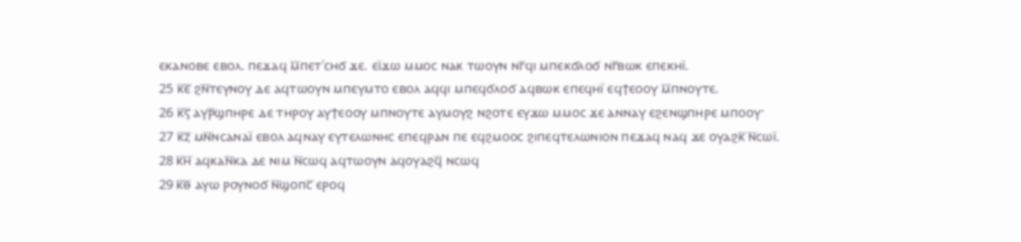ⲉⲕⲁⲛⲟⲃⲉ ⲉⲃⲟⲗ. ⲡⲉϫⲁϥ ⲙ̅ⲡⲉⲧʾⲥⲏϭ ϫⲉ. ⲉⲓ̈ϫⲱ ⲙⲙⲟⲥ ⲛⲁⲕ ⲧⲱⲟⲩⲛ ⲛⲅ̅ϥⲓ ⲙⲡⲉⲕϭⲗⲟϭ ⲛⲅ̅ⲃⲱⲕ ⲉⲡⲉⲕⲏⲓ̈.
25 ⲕ̅ⲉ̅ ϩⲛ̅ⲧⲉⲩⲛⲟⲩ ⲇⲉ ⲁϥⲧⲱⲟⲩⲛ ⲙⲡⲉⲩⲙⲧⲟ ⲉⲃⲟⲗ ⲁϥϥⲓ ⲙⲡⲉϥϭⲗⲟϭ ⲁϥⲃⲱⲕ ⲉⲡⲉϥⲏⲓ̈ ⲉϥϯⲉⲟⲟⲩ ⲙ̅ⲡⲛⲟⲩⲧⲉ.
26 ⲕ̅ⲋ̅ ⲁⲩⲣ̅ϣⲡⲏⲣⲉ ⲇⲉ ⲧⲏⲣⲟⲩ ⲁⲩϯⲉⲟⲟⲩ ⲙⲡⲛⲟⲩⲧⲉ ⲁⲩⲙⲟⲩϩ ⲛϩⲟⲧⲉ ⲉⲩϫⲱ ⲙⲙⲟⲥ ϫⲉ ⲁⲛⲛⲁⲩ ⲉϩⲉⲛϣⲡⲏⲣⲉ ⲙⲡⲟⲟⲩ·
27 ⲕ̅ⲍ̅ ⲙⲛ̅ⲛⲥⲁⲛⲁⲓ̈ ⲉⲃⲟⲗ ⲁϥⲛⲁⲩ ⲉⲩⲧⲉⲗⲱⲛⲏⲥ ⲉⲡⲉϥⲣⲁⲛ ⲡⲉ ⲉϥϩⲙⲟⲟⲥ ϩⲓⲡⲉϥⲧⲉⲗⲱⲛⲓⲟⲛ ⲡⲉϫⲁϥ ⲛⲁϥ ϫⲉ ⲟⲩⲁϩⲕ̅ ⲛ̅ⲥⲱⲓ̈.
28 ⲕ̅ⲏ̅ ⲁϥⲕⲁⲛ̅ⲕⲁ ⲇⲉ ⲛⲓⲙ ⲛ̅ⲥⲱϥ ⲁϥⲧⲱⲟⲩⲛ ⲁϥⲟⲩⲁϩϥ̅ ⲛⲥⲱϥ
29 ⲕ̅ⲑ̅ ⲁⲩⲱ ⲣⲟⲩⲛⲟϭ ⲛ̅ϣⲟⲡⲥ̅ ⲉⲣⲟϥ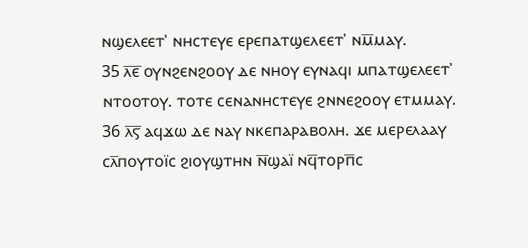ⲛϣⲉⲗⲉⲉⲧʾ ⲛⲏⲥⲧⲉⲩⲉ ⲉⲣⲉⲡⲁⲧϣⲉⲗⲉⲉⲧʾ ⲛⲙ̅ⲙⲁⲩ.
35 ⲗ̅ⲉ̅ ⲟⲩⲛϩⲉⲛϩⲟⲟⲩ ⲇⲉ ⲛⲏⲟⲩ ⲉⲩⲛⲁϥⲓ ⲙⲡⲁⲧϣⲉⲗⲉⲉⲧʾ ⲛⲧⲟⲟⲧⲟⲩ. ⲧⲟⲧⲉ ⲥⲉⲛⲁⲛⲏⲥⲧⲉⲩⲉ ϩⲛⲛⲉϩⲟⲟⲩ ⲉⲧⲙⲙⲁⲩ.
36 ⲗ̅ⲋ̅ ⲁϥϫⲱ ⲇⲉ ⲛⲁⲩ ⲛⲕⲉⲡⲁⲣⲁⲃⲟⲗⲏ. ϫⲉ ⲙⲉⲣⲉⲗⲁⲁⲩ ⲥⲗ̅ⲡⲟⲩⲧⲟⲓ̈ⲥ ϩⲓⲟⲩϣⲧⲏⲛ ⲛ̅ϣⲁⲓ̈ ⲛϥ̅ⲧⲟⲣⲡ̅ⲥ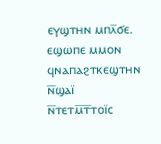ⲉⲩϣⲧⲏⲛ ⲙⲡⲗ̅ϭⲉ. ⲉϣⲱⲡⲉ ⲙⲙⲟⲛ ϥⲛⲁⲡⲁϩⲧⲕⲉϣⲧⲏⲛ ⲛ̅ϣⲁⲓ̈ ⲛ̅ⲧⲉⲧⲙ̅ⲧ̅ⲧⲟⲓ̈ⲥ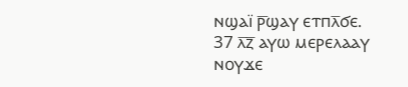ⲛϣⲁⲓ̈ ⲣ̅ϣⲁⲩ ⲉⲧⲡⲗ̅ϭⲉ.
37 ⲗ̅ⲍ̅ ⲁⲩⲱ ⲙⲉⲣⲉⲗⲁⲁⲩ ⲛⲟⲩϫⲉ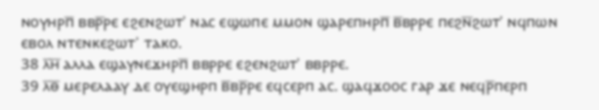ⲛⲟⲩⲏⲣⲡ̅ ⲃⲃⲣ̅ⲣⲉ ⲉϩⲉⲛϩⲱⲧʾ ⲛⲁⲥ ⲉϣⲱⲡⲉ ⲙⲙⲟⲛ ϣⲁⲣⲉⲡⲏⲣⲡ̅ ⲃ̅ⲃⲣⲣⲉ ⲡⲉϩⲛ̅ϩⲱⲧʾ ⲛϥⲡⲱⲛ ⲉⲃⲟⲗ ⲛⲧⲉⲛⲕⲉϩⲱⲧʾ ⲧⲁⲕⲟ.
38 ⲗ̅ⲏ̅ ⲁⲗⲗⲁ ⲉϣⲁⲩⲛⲉϫⲏⲣⲡ̅ ⲃⲃⲣⲣⲉ ⲉϩⲉⲛϩⲱⲧʾ ⲃⲃⲣⲣⲉ.
39 ⲗ̅ⲑ̅ ⲙⲉⲣⲉⲗⲁⲁⲩ ⲇⲉ ⲟⲩⲉϣⲏⲣⲡ ⲃ̅ⲃⲣ̅ⲣⲉ ⲉϥⲥⲉⲣⲡ ⲁⲥ. ϣⲁϥϫⲟⲟⲥ ⲅⲁⲣ ϫⲉ ⲛⲉϥⲣ̅ⲡⲉⲣⲡ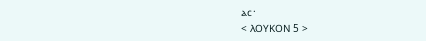ⲁⲥ·
< ⲖⲞⲨⲔⲞⲚ 5 >